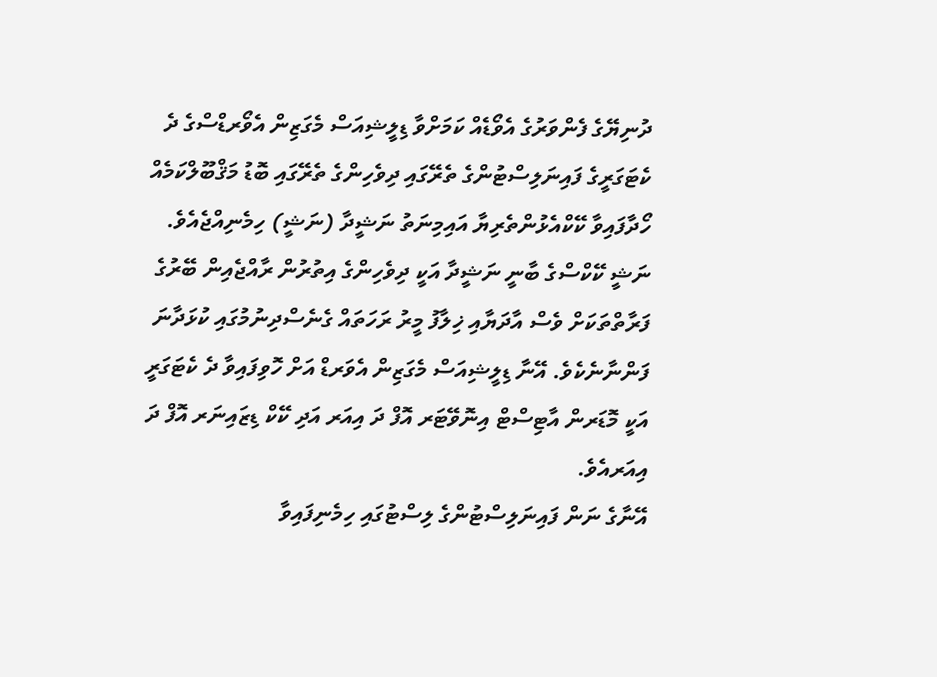ދުނިޔޭގެ ފެންވަރުގެ އެވޯޑެއް ކަމަށްވާ ޑިލީޝިއަސް މެގަޒިން އެވޯރޑްސްގެ ދެ ކެޓަގަރީގެ ފައިނަލިސްޓުންގެ ތެރޭގައި ދިވެހިންގެ ތެރޭގައި ބޮޑު މަޤްބޫލްކަމެއް ހޯދާފައިވާ ކޭކްއެޅުންތެރިޔާ އައިމިނަތު ނަޝީދާ (ނަޝީ) ހިމެނިއްޖެއެވެ.
ނަޝީ ކޭކްސްގެ ބާނީ ނަޝީދާ އަކީ ދިވެހިންގެ އިތުރުން ރާއްޖެއިން ބޭރުގެ ފަރާތްތަކަށް ވެސް އާދަޔާއި ޚިލާފު މީރު ރަހަތައް ގެނެސްދިނުމުގައި ކުޅަދާނަ ފަންނާނެކެވެ. އޭނާ ޑިލީޝިއަސް މެގަޒިން އެވަރޑް އަށް ހޮވިފައިވާ ދެ ކެޓަގަރީ އަކީ މޮޑަރން އާޓިސްޓް އިނޮވޭޓަރ އޮފް ދަ އިއަރ އަދި ކޭކް ޑިޒައިނަރ އޮފް ދަ އިއަރއެވެ.
އޭނާގެ ނަން ފައިނަލިސްޓުންގެ ލިސްޓުގައި ހިމެނިފައިވާ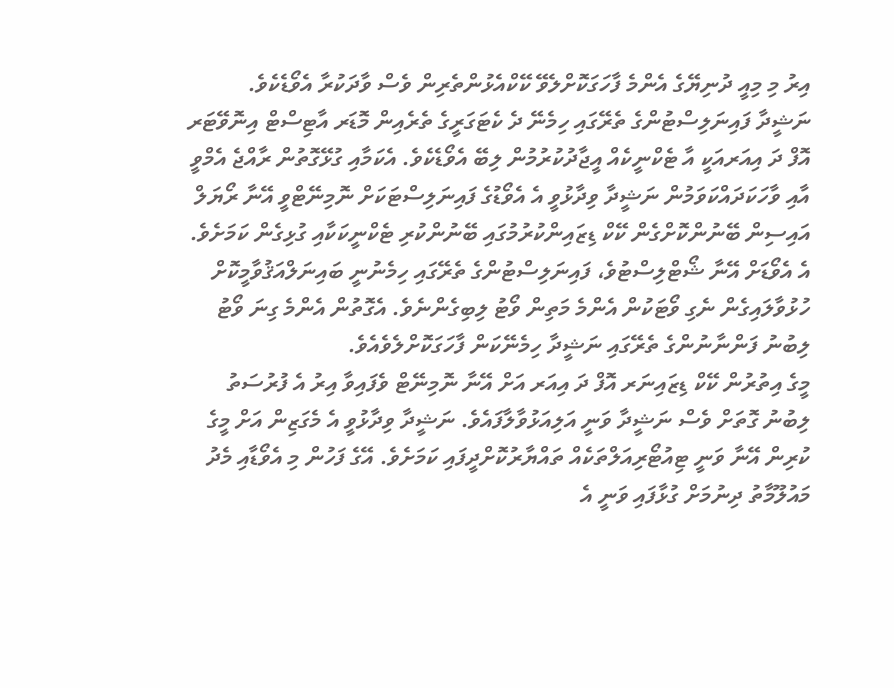އިރު މި މިއީ ދުނިޔޭގެ އެންމެ ފާހަގަކޮށްލެވޭ ކޭކްއެޅުންތެރިން ވެސް ވާދަކުރާ އެވޯޑެކެވެ.
ނަޝީދާ ފައިނަލިސްޓުންގެ ތެރޭގައި ހިމެނޭ ދެ ކެޓަގަރީގެ ތެރެއިން މޮޑަރ އާޓިސްޓް އިނޮވޭޓަރ އޮފް ދަ އިއަރއަކީ އާ ޓެކްނީކެއް އީޖާދުކުރުމުން ލިބޭ އެވޯޑެކެވެ. އެކަމާއި ގުޅޭގޮތުން ރާއްޖެ އެމްވީ އާއި ވާހަކަދައްކަވަމުން ނަޝީދާ ވިދާޅުވީ އެ އެވޯޑުގެ ފައިނަލިސްޓަކަށް ނޮމިނޭޓްވީ އޭނާ ރޯޔަލް އައިސިން ބޭނުންކޮށްގެން ކޭކް ޑިޒައިންކުރުމުގައި ބޭނުންކުރި ޓެކްނީކަކާއި ގުޅިގެން ކަމަށެވެ. އެ އެވޯޑަށް އޭނާ ޝޯޓްލިސްޓުވެ، ފައިނަލިސްޓުންގެ ތެރޭގައި ހިމެނުނީ ބައިނަލްއަޤުވާމީކޮށް ހުޅުވާލައިގެން ނެގި ވޯޓަކުން އެންމެ މަތިން ވޯޓު ލިބިގެންނެވެ. އެގޮތުން އެންމެ ގިނަ ވޯޓު ލިބުނު ފަންނާނުންގެ ތެރޭގައި ނަޝީދާ ހިމެނޭކަން ފާހަގަކޮށްލެވެއެވެ.
މީގެ އިތުރުން ކޭކް ޑިޒައިނަރ އޮފް ދަ އިއަރ އަށް އޭނާ ނޮމިނޭޓް ވެފައިވާ އިރު އެ ފުރުސަތު ލިބުނު ގޮތަށް ވެސް ނަޝީދާ ވަނީ އަލިއަޅުވާލާފައެވެ. ނަޝީދާ ވިދާޅުވީ އެ މެގަޒިން އަށް މީގެ ކުރިން އޭނާ ވަނީ ޓިއުޓޯރިއަލްތަކެއް ތައްޔާރުކޮށްދީފައި ކަމަށެވެ. އޭގެ ފަހުން މި އެވޯޑާއި މެދު މައުލޫމާތު ދިނުމަށް ގުޅާފައި ވަނީ އެ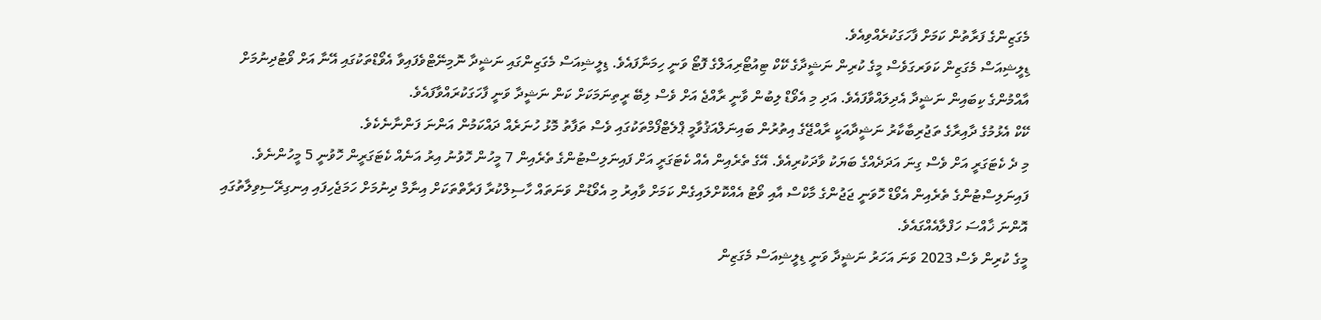މެގަޒިންގެ ފަރާތުން ކަމަށް ފާހަގަކުރެއްވިއެވެ.
ޑިލީޝިއަސް މެގަޒިން ކަވަރގަވެސް މީގެ ކުރިން ނަޝީދާގެ ކޭކް ޓިއުޓޯރިއަލްގެ ފޮޓޯ ވަނީ ހިމަނާފައެވެ. ޑިލީޝިއަސް މެގަޒިންގައި ނަޝީދާ ނޮމިނޭޓްވެފައިވާ އެވޯޑްތަކުގައި އޭނާ އަށް ވޯޓުދިނުމަށް އާއްމުންގެ ކިބައިން ނަޝީދާ އެދިލައްވާފައެވެ. އަދި މި އެވޯޑް ލިބުން ވާނީ ރާއްޖެ އަށް ވެސް ލިބޭ ރީތިނަމަކަށް ކަން ނަޝީދާ ވަނީ ފާހަގަކުރައްވާފައެވެ.
ކޭކް އެޅުމުގެ ދާއިރާގެ ތަޖުރިބާކާރު ނަޝީދާއަކީ ރާއްޖޭގެ އިތުރުން ބައިނަލްއަޤުވާމީ ޕްލެޓްފޯމްތަކުގައި ވެސް ތަފާތު މޮޅު ހުނަރެއް ދައްކަމުން އަންނަ ފަންނާނެކެވެ.
މި ދެ ކެޓަގަރީ އަށް ވެސް ގިނަ އަދަދެއްގެ ބަޔަކު ވާދަކުރިއެވެ. އޭގެ ތެރެއިން އެއް ކެޓަގަރީ އަށް ފައިނަލިސްޓުންގެ ތެރެއިން 7 މީހުން ހޮވުނު އިރު އަނެއް ކެޓަގަރީން ހޮވުނީ 5 މީހުންނެވެ.
ފައިނަލިސްޓުންގެ ތެރެއިން އެވޯޑް ހޮވަނީ ޖަޖުންގެ މާކްސް އާއި ވޯޓު އެއްކޮށްލައިގެން ކަމަށް ވާއިރު މި އެވޯޑުން ވަނަތައް ހާސިލްކުރާ ފަރާތްތަކަށް އިނާމް ދިނުމަށް ހަމަޖެހިފައި އިނގިރޭސިވިލާތުގައި އޮންނަ ޚާއްސަ ހަފްލާއެއްގައެވެ.
މީގެ ކުރިން ވެސް 2023 ވަނަ އަހަރު ނަޝީދާ ވަނީ ޑިލީޝިއަސް މެގަޒިން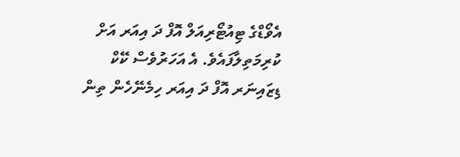އެވޯޑްގެ ޓިއުޓޯރިއަލް އޮފް ދަ އިއަރ އަށް ކުރިމަތިލާފައެވެ. އެ އަހަރުވެސް ކޭކް ޑިޒައިނަރ އޮފް ދަ އިއަރ ހިމެނޭހެން ތިން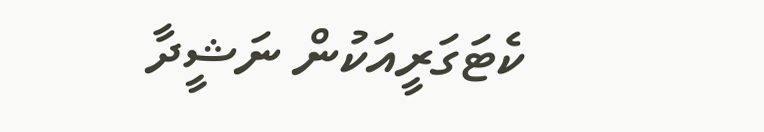ކެޓަގަރީއަކުން ނަޝީދާ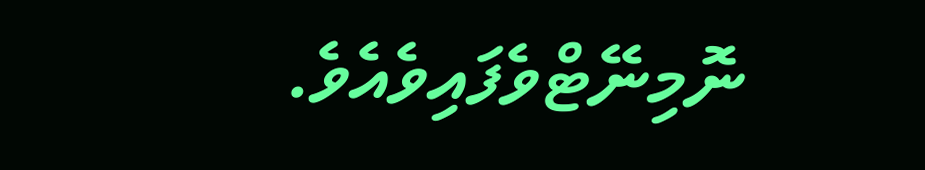ނޮމިނޭޓްވެފައިވެއެވެ.